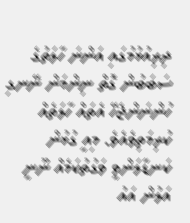ދިރިއުޅުމުގައި އަންނަ ހާލަތުގެ ސަބަބުން ގޮތް ނިންމަން ނޭނގި ހުންނަންޖެހޭ އެތައް ހާލަތެއް ކުރިމަތިވެއެވެ. މިއީ ގުޅުން ކަނޑާލަންވީ ވަގުތުކަމެއް ނޫނީ އަލުން އައު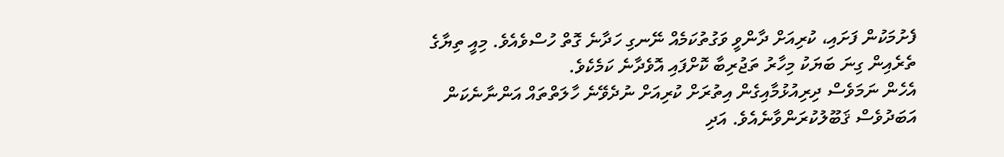ފެށުމަކުން ފަށައި، ކުރިއަށް ދާންވީ ވަގުތުކަމެއް ނޭނގި ހަދާނެ ގޮތް ހުސްވެއެވެ. މިއީ ތިޔާގެ ތެރެއިން ގިނަ ބަޔަކު މިހާރު ތަޖުރިބާ ކޮށްފައި އޮވެދާނެ ކަމެކެވެ.
އެހެން ނަމަވެސް ދިރިއުޅުމާއިގެން އިތުރަށް ކުރިއަށް ނުދެވޭނެ ހާލަތްތައް އަންނާނެކަން އަބަދުވެސް ޤަބޫލުކުރަންވާނެއެވެ. އަދި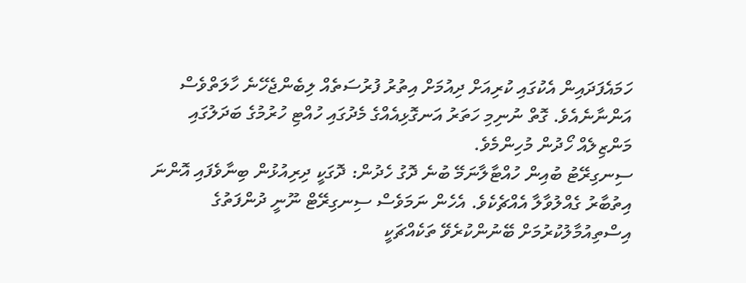ހަމައެފަދައިން އެކުގައި ކުރިއަށް ދިއުމަށް އިތުރު ފުރުސަތެއް ލިބެންޖެހޭނެ ހާލަތްވެސް އަންނާނެއެވެ. ގޮތް ނުނިމި ހަތަރު އަނގޮޅިއެއްގެ މެދުގައި ހުއްޓި ހުރުމުގެ ބަދަލުގައި މަންޒިލެއް ހޯދުން މުހިންމެވެ.
ސިނގިރޭޓު ބުއިން ހުއްޓާލާނަމޭ ބުނެ ދޮގު ހެދުން: ދޮގަކީ ދިރިއުޅުން ބިނާވެފައި އޮންނަ އިތުބާރު ގެއްލުވާލާ އެއްޗެކެވެ. އެހެން ނަމަވެސް ސިނގިރޭޓް ނޫނީ ދުންފަތުގެ އިސްތިއުމާލުކުރުމަށް ބޭނުންކުރެވޭ ތަކެއްޗަކީ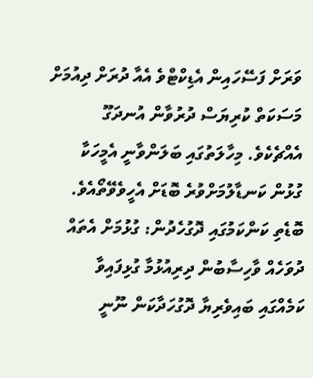ވަރަށް ފަސޭހައިން އެޑިކްޓްވެ އެއާ ދުރަށް ދިއުމަށް މަސަކަތް ކުރިޔަސް ދުރުވާން އުނދަގޫ އެއްޗެކެވެ. މިހާލަތުގައި ބަލަންވާނީ އެމީހަކާ ގުޅުން ކަނޑާލުމަށްވުރެ ބޮޑަށް އެހީވެވޭތޯއެވެ.
ބޮޑެތި ކަންކަމުގައި ދޮގުހެދުން: ގުޅުމަށް އެތައް ދުވަހެއް ވާހިސާބުން ދިރިއުޅުމާ ގުޅިފައިވާ ކަމެއްގައި ބައިވެރިޔާ ދޮގުހަދާކަން ނޫނީ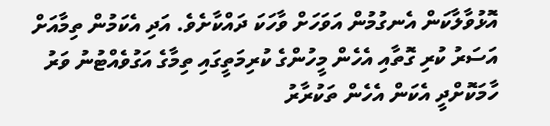އޮޅުވާލާކަން އެނގުމުން އަވަހަށް ވާހަކަ ދައްކާށެވެ. އަދި އެކަމުން ތިމާއަށް އަސަރު ކުރި ގޮތާއި އެހެން މީހުންގެ ކުރިމަތީގައި ތިމާގެ އަގުވެއްޓުނު ވަރު ހާމަކޮށްދީ އެކަން އެހެން ތަކުރާރު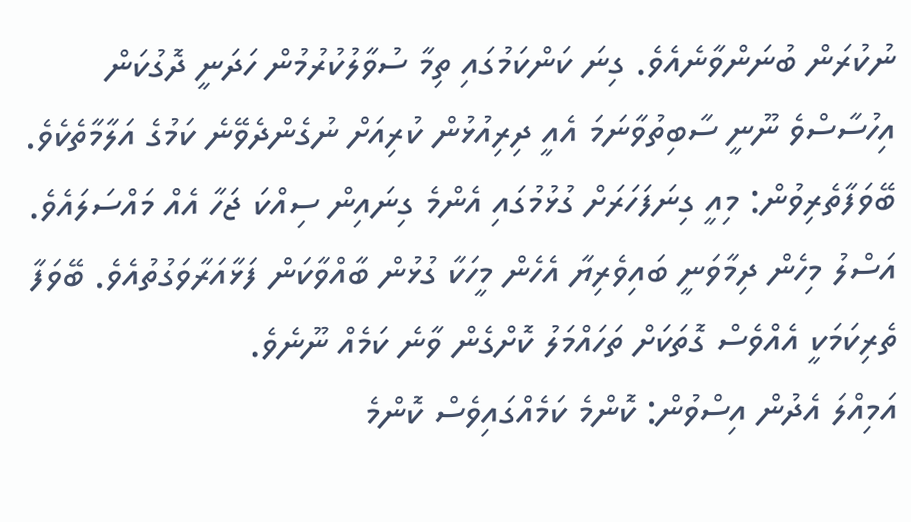ނުކުރަން ބުނަންވާނެއެވެ. ގިނަ ކަންކަމުގައި ތިމާ ސުވާލުކުރުމުން ހަދަނީ ދޮގުކަން އިހުސާސްވެ ނޫނީ ސާބިތުވާނަމަ އެއީ ދިރިއުޅުން ކުރިއަށް ނުގެންދެވޭނެ ކަމުގެ އަލާމާތެކެވެ.
ބޭވަފާތެރިވުން: މިއީ ގިނަފަހަރަށް ގުޅުމުގައި އެންމެ ގިނައިން ސިއްކަ ޖަހާ އެއް މައްސަލައެވެ. އަސްލު މިހެން ދިމާވަނީ ބައިވެރިޔާ އެހެން މީހަކާ ގުޅުން ބާއްވާކަން ފަޅާއަރާވަގުތުއެވެ. ބޭވަފާ ތެރިކަމަކީ އެއްވެސް ގޮތަކަށް ތަހައްމަލު ކޮށްގެން ވާނެ ކަމެއް ނޫނެވެ.
އަމިއްލަ އެދުން އިސްވުން: ކޮންމެ ކަމެއްގައިވެސް ކޮންމެ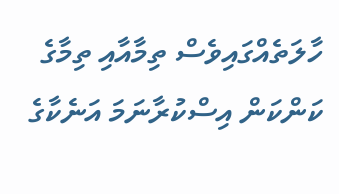ހާލަތެއްގައިވެސް ތިމާއާއި ތިމާގެ ކަންކަން އިސްކުރާނަމަ އަނެކާގެ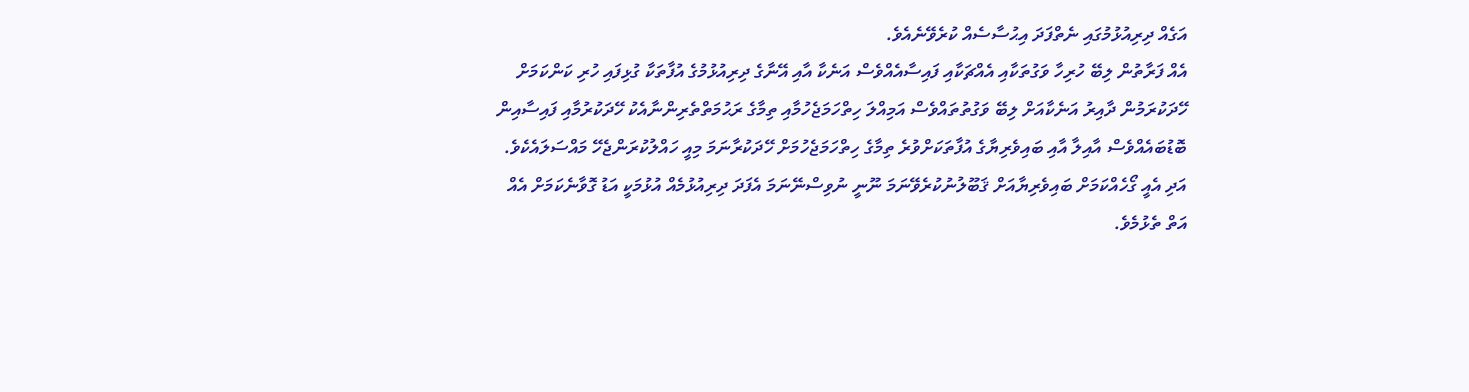އަގެއް ދިރިއުޅުމުގައި ނެތްފަދަ އިޙުސާސެއް ކުރެވޭނެއެވެ.
އެއް ފަރާތުން ލިބޭ ހުރިހާ ވަގުތަކާއި އެއްޗަކާއި ފައިސާއެއްވެސް އަނެކާ އާއި އޭނާގެ ދިރިއުޅުމުގެ އުފާތަކާ ގުޅިފައި ހުރި ކަންކަމަށް ހޭދަކުރަމުން ދާއިރު އަނެކާއަށް ލިބޭ ވަގުތުތައްވެސް އަމިއްލަ ހިތްހަމަޖެހުމާއި ތިމާގެ ރަޙުމަތްތެރިންނާއެކު ހޭދަކުރުމާއި ފައިސާއިން ބޮޑުބައެއްވެސް އާއިލާ އާއި ބައިވެރިޔާގެ އުފާތަކަށްވުރެ ތިމާގެ ހިތްހަމަޖެހުމަށް ހޭދަކުރާނަމަ މިއީ ހައްލުކުރަންޖެހޭ މައްސަލައެކެވެ.
އަދި އެއީ ގޯހެއްކަމަށް ބައިވެރިޔާއަށް ޤަބޫލުނުކުރެވޭނަމަ ނޫނީ ނުވިސްނޭނަމަ އެފަދަ ދިރިއުޅުމެއް އުޅުމަކީ އަޑު ގޮވާނެކަމަށް އެއް އަތް ތެޅުމެވެ.